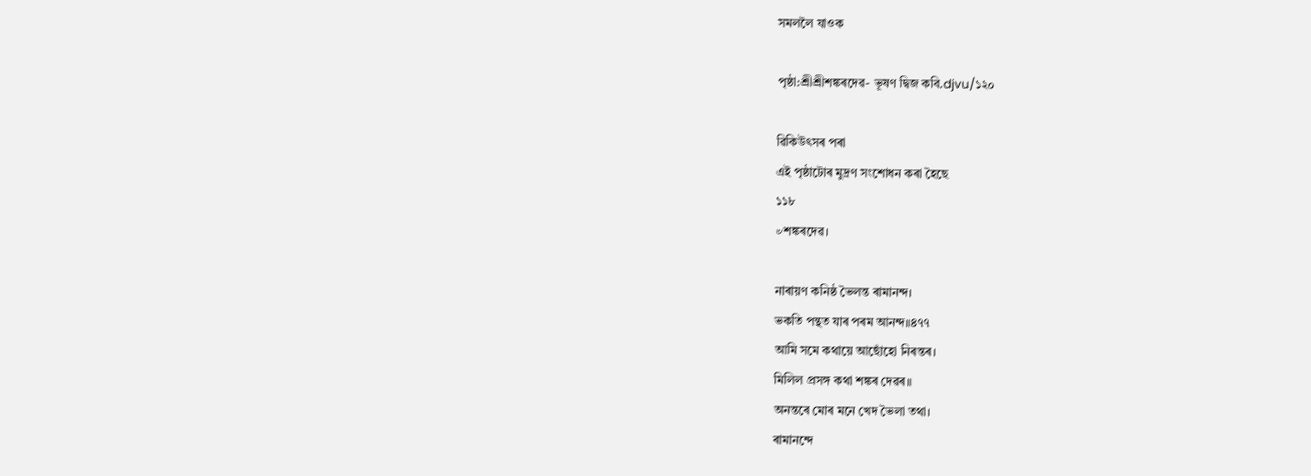সমললৈ যাওক

পৃষ্ঠা:শ্ৰীশ্ৰীশঙ্কৰদেৱ- ভূষণ দ্বিজ কবি.djvu/১২০

ৱিকিউৎসৰ পৰা
এই পৃষ্ঠাটোৰ মুদ্ৰণ সংশোধন কৰা হৈছে
১১৮
৺শঙ্কৰদেৱ।

নাৰায়ণ কনিষ্ঠ ভৈলন্ত ৰামানন্দ।
ভকতি পন্থত যাৰ পৰম আনন্দ॥৪৭৭
আমি সমে কথায়ে আছোঁহো নিৰন্তৰ।
মিলিল প্ৰসঙ্গ কথা শঙ্কৰ দেৱৰ॥
অনন্তৰে মোৰ মনে খেদ ভৈলা তথা।
ৰামানন্দে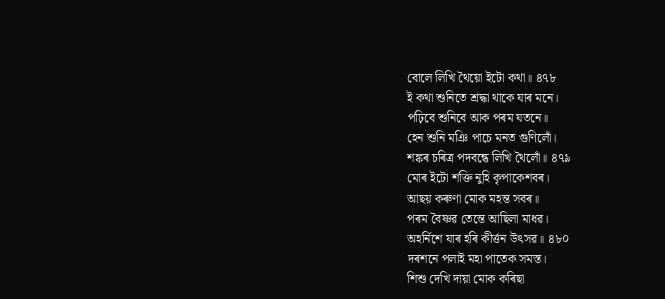বোলে লিখি থৈয়ো ইটো কথা॥ ৪৭৮
ই কথা শুনিতে শ্ৰদ্ধা থাকে যাৰ মনে।
পঢ়িবে শুনিবে আক পৰম যতনে॥
হেন শুনি মঞি পাচে মনত গুণিলোঁ।
শঙ্কৰ চৰিত্ৰ পদবন্ধে লিখি থৈলোঁ॥ ৪৭৯
মোৰ ইটো শক্তি নুহি কৃপাকেশবৰ।
আছয় কৰুণা মোক মহন্ত সবৰ॥
পৰম বৈষ্ণৱ তেন্তে আছিলা মাধৱ।
অহৰ্নিশে যাৰ হৰি কীৰ্ত্তন উৎসৱ॥ ৪৮০
দৰশনে পলাই মহা পাতেক সমস্ত।
শিশু দেখি দায়া মোক কৰিছা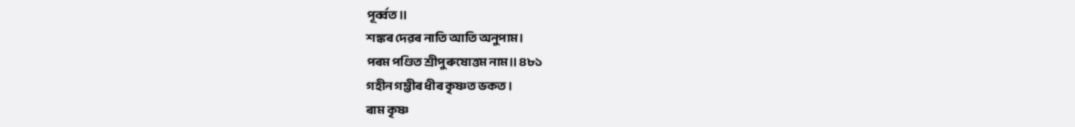পূৰ্ব্বত॥
শঙ্কৰ দেৱৰ নাতি আতি অনুপাম।
পৰম পণ্ডিত শ্ৰীপুৰুষোত্তম নাম॥ ৪৮১
গহীন গম্ভীৰ ধীৰ কৃষ্ণত ভকত।
ৰাম কৃষ্ণ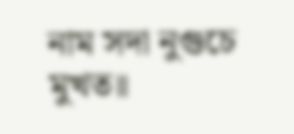নাম সদা নুগুচে মুখত॥